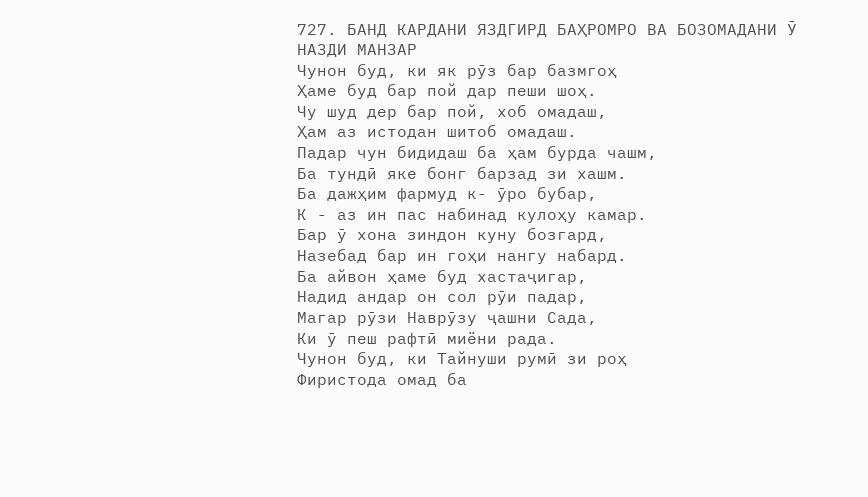727. БАНД КАРДАНИ ЯЗДГИРД БАҲРОМРО ВА БОЗОМАДАНИ Ӯ НАЗДИ МАНЗАР
Чунон буд, ки як рӯз бар базмгоҳ
Ҳаме буд бар пой дар пеши шоҳ.
Чу шуд дер бар пой, хоб омадаш,
Ҳам аз истодан шитоб омадаш.
Падар чун бидидаш ба ҳам бурда чашм,
Ба тундӣ яке бонг барзад зи хашм.
Ба дажҳим фармуд к- ӯро бубар,
К - аз ин пас набинад кулоҳу камар.
Бар ӯ хона зиндон куну бозгард,
Назебад бар ин гоҳи нангу набард.
Ба айвон ҳаме буд хастаҷигар,
Надид андар он сол рӯи падар,
Магар рӯзи Наврӯзу ҷашни Сада,
Ки ӯ пеш рафтӣ миёни рада.
Чунон буд, ки Тайнуши румӣ зи роҳ
Фиристода омад ба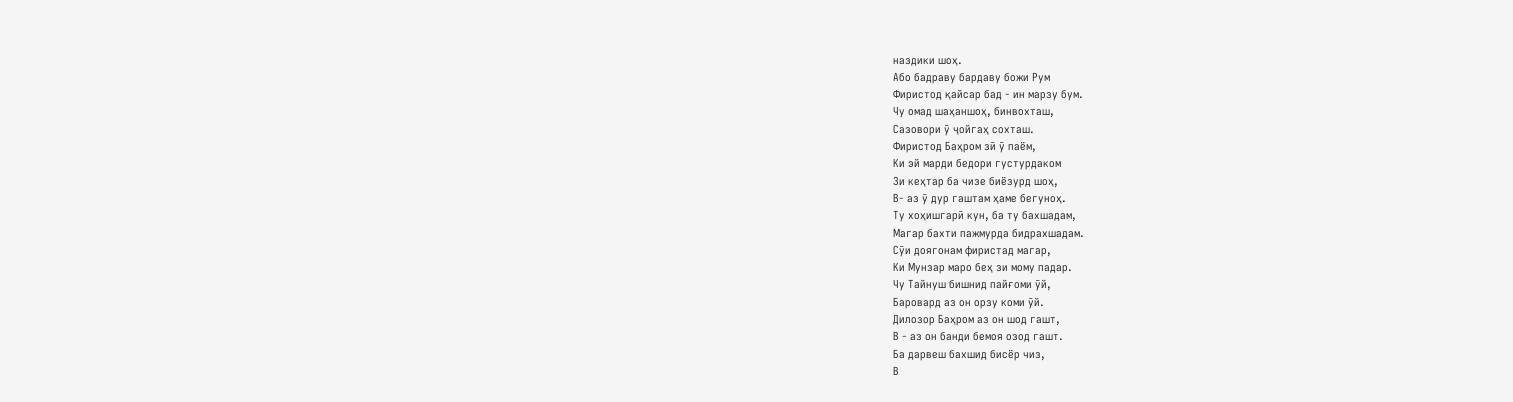наздики шоҳ.
Або бадраву бардаву божи Рум
Фиристод қайсар бад - ин марзу бум.
Чу омад шаҳаншоҳ, бинвохташ,
Сазовори ӯ ҷойгаҳ сохташ.
Фиристод Баҳром зӣ ӯ паём,
Ки эй марди бедори густурдаком
Зи кеҳтар ба чизе биёзурд шоҳ,
В- аз ӯ дур гаштам ҳаме бегуноҳ.
Ту хоҳишгарӣ кун, ба ту бахшадам,
Магар бахти пажмурда бидрахшадам.
Сӯи доягонам фиристад магар,
Ки Мунзар маро беҳ зи мому падар.
Чу Тайнуш бишнид пайғоми ӯй,
Баровард аз он орзу коми ӯй.
Дилозор Баҳром аз он шод гашт,
В - аз он банди бемоя озод гашт.
Ба дарвеш бахшид бисёр чиз,
В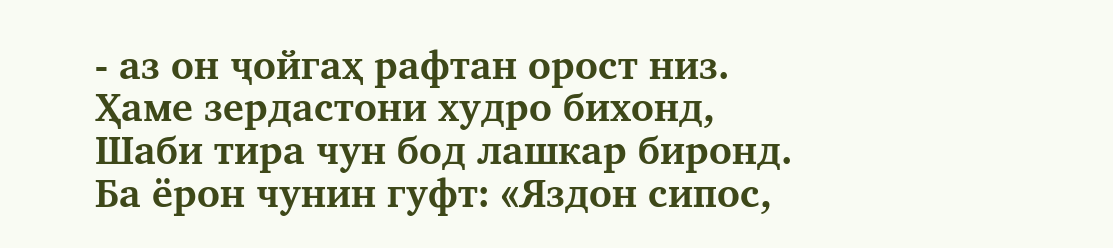- аз он ҷойгаҳ рафтан орост низ.
Ҳаме зердастони худро бихонд,
Шаби тира чун бод лашкар биронд.
Ба ёрон чунин гуфт: «Яздон сипос,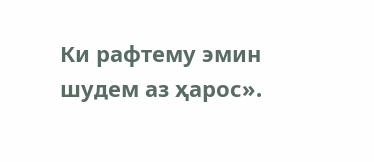Ки рафтему эмин шудем аз ҳарос».